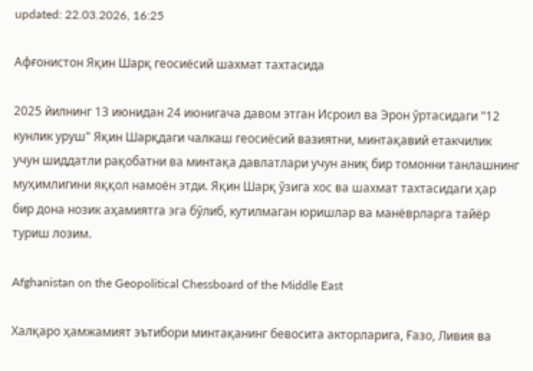updated: 22.03.2026, 16:25

Афғонистон Яқин Шарқ геосиёсий шахмат тахтасида

2025 йилнинг 13 июнидан 24 июнигача давом этган Исроил ва Эрон ўртасидаги "12 кунлик уруш" Яқин Шарқдаги чалкаш геосиёсий вазиятни, минтақавий етакчилик учун шиддатли рақобатни ва минтақа давлатлари учун аниқ бир томонни танлашнинг муҳимлигини яққол намоён этди. Яқин Шарқ ўзига хос ва шахмат тахтасидаги ҳар бир дона нозик аҳамиятга эга бўлиб, кутилмаган юришлар ва манёврларга тайёр туриш лозим.

Afghanistan on the Geopolitical Chessboard of the Middle East

Халқаро ҳамжамият эътибори минтақанинг бевосита акторларига, Ғазо, Ливия ва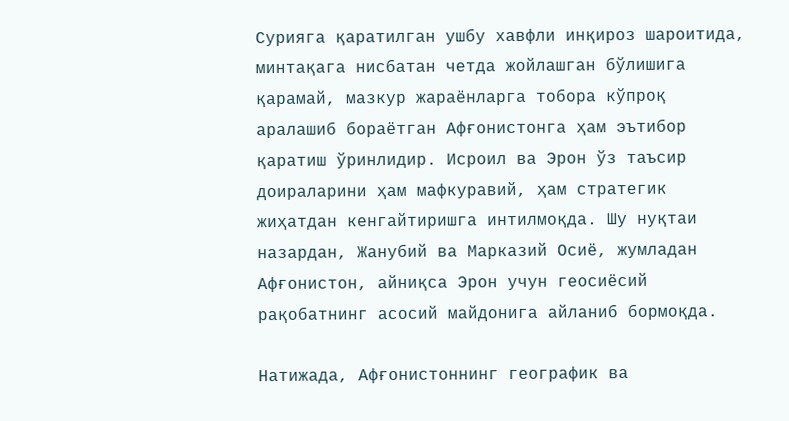Сурияга қаратилган ушбу хавфли инқироз шароитида, минтақага нисбатан четда жойлашган бўлишига қарамай, мазкур жараёнларга тобора кўпроқ аралашиб бораётган Афғонистонга ҳам эътибор қаратиш ўринлидир. Исроил ва Эрон ўз таъсир доираларини ҳам мафкуравий, ҳам стратегик жиҳатдан кенгайтиришга интилмоқда. Шу нуқтаи назардан, Жанубий ва Марказий Осиё, жумладан Афғонистон, айниқса Эрон учун геосиёсий рақобатнинг асосий майдонига айланиб бормоқда.

Натижада, Афғонистоннинг географик ва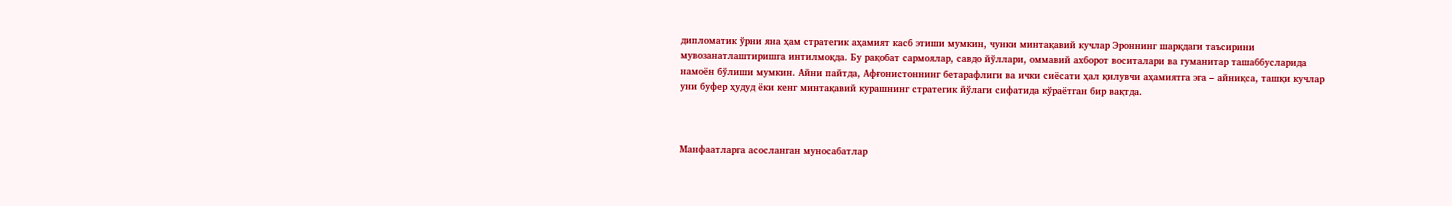дипломатик ўрни яна ҳам стратегик аҳамият касб этиши мумкин, чунки минтақавий кучлар Эроннинг шарқдаги таъсирини мувозанатлаштиришга интилмоқда. Бу рақобат сармоялар, савдо йўллари, оммавий ахборот воситалари ва гуманитар ташаббусларида намоён бўлиши мумкин. Айни пайтда, Афғонистоннинг бетарафлиги ва ички сиёсати ҳал қилувчи аҳамиятга эга – айниқса, ташқи кучлар уни буфер ҳудуд ёки кенг минтақавий курашнинг стратегик йўлаги сифатида кўраётган бир вақтда.



Манфаатларга асосланган муносабатлар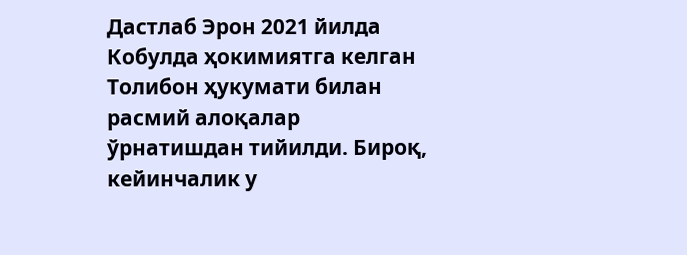Дастлаб Эрон 2021 йилда Кобулда ҳокимиятга келган Толибон ҳукумати билан расмий алоқалар ўрнатишдан тийилди. Бироқ, кейинчалик у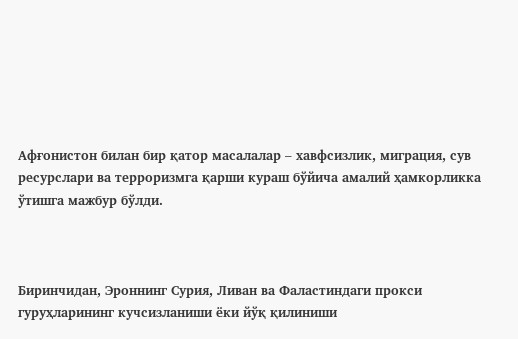Афғонистон билан бир қатор масалалар – хавфсизлик, миграция, сув ресурслари ва терроризмга қарши кураш бўйича амалий ҳамкорликка ўтишга мажбур бўлди.



Биринчидан, Эроннинг Сурия, Ливан ва Фаластиндаги прокси гуруҳларининг кучсизланиши ёки йўқ қилиниши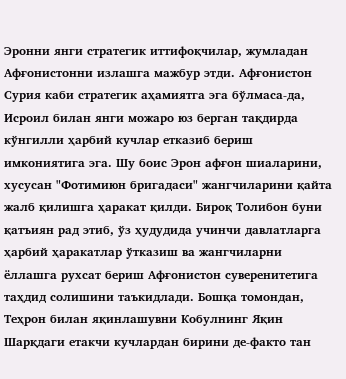Эронни янги стратегик иттифоқчилар, жумладан Афғонистонни излашга мажбур этди. Афғонистон Сурия каби стратегик аҳамиятга эга бўлмаса-да, Исроил билан янги можаро юз берган тақдирда кўнгилли ҳарбий кучлар етказиб бериш имкониятига эга. Шу боис Эрон афғон шиаларини, хусусан "Фотимиюн бригадаси" жангчиларини қайта жалб қилишга ҳаракат қилди. Бироқ Толибон буни қатъиян рад этиб, ўз ҳудудида учинчи давлатларга ҳарбий ҳаракатлар ўтказиш ва жангчиларни ёллашга рухсат бериш Афғонистон суверенитетига таҳдид солишини таъкидлади. Бошқа томондан, Теҳрон билан яқинлашувни Кобулнинг Яқин Шарқдаги етакчи кучлардан бирини де-факто тан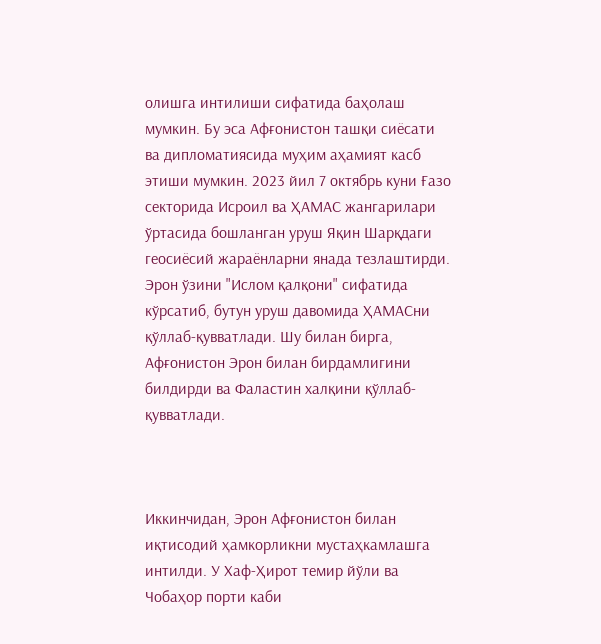олишга интилиши сифатида баҳолаш мумкин. Бу эса Афғонистон ташқи сиёсати ва дипломатиясида муҳим аҳамият касб этиши мумкин. 2023 йил 7 октябрь куни Ғазо секторида Исроил ва ҲАМАС жангарилари ўртасида бошланган уруш Яқин Шарқдаги геосиёсий жараёнларни янада тезлаштирди. Эрон ўзини "Ислом қалқони" сифатида кўрсатиб, бутун уруш давомида ҲАМАСни қўллаб-қувватлади. Шу билан бирга, Афғонистон Эрон билан бирдамлигини билдирди ва Фаластин халқини қўллаб-қувватлади.



Иккинчидан, Эрон Афғонистон билан иқтисодий ҳамкорликни мустаҳкамлашга интилди. У Хаф-Ҳирот темир йўли ва Чобаҳор порти каби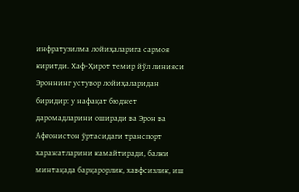инфратузилма лойиҳаларига сармоя киритди. Хаф-Ҳирот темир йўл линияси Эроннинг устувор лойиҳаларидан биридир: у нафақат бюджет даромадларини оширади ва Эрон ва Афғонистон ўртасидаги транспорт харажатларини камайтиради, балки минтақада барқарорлик, хавфсизлик, иш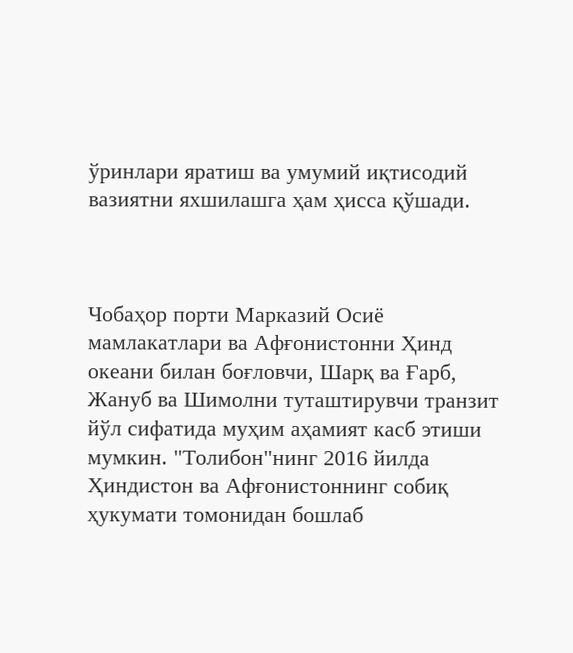ўринлари яратиш ва умумий иқтисодий вазиятни яхшилашга ҳам ҳисса қўшади.



Чобаҳор порти Марказий Осиё мамлакатлари ва Афғонистонни Ҳинд океани билан боғловчи, Шарқ ва Ғарб, Жануб ва Шимолни туташтирувчи транзит йўл сифатида муҳим аҳамият касб этиши мумкин. "Толибон"нинг 2016 йилда Ҳиндистон ва Афғонистоннинг собиқ ҳукумати томонидан бошлаб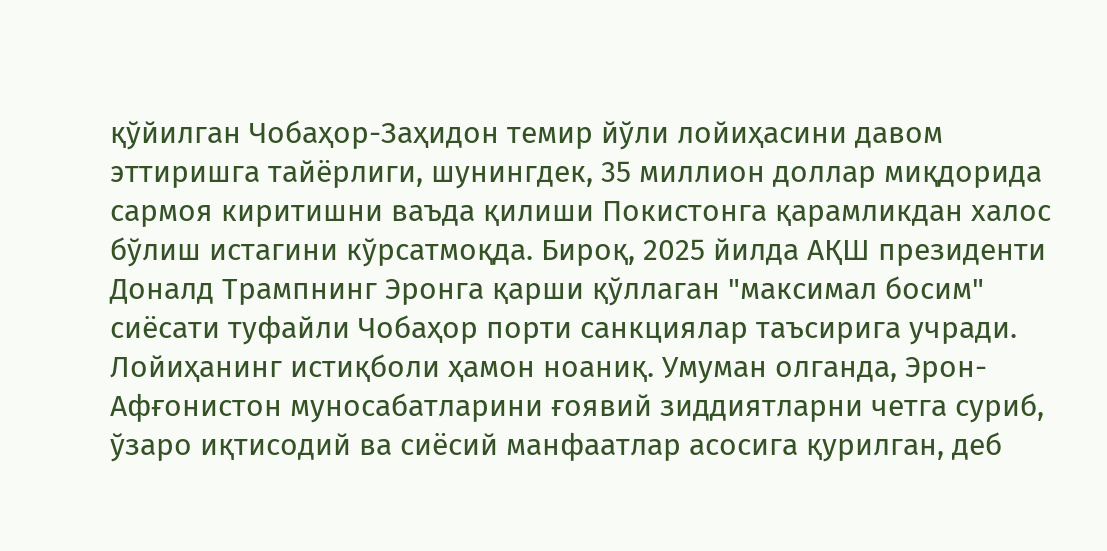қўйилган Чобаҳор-Заҳидон темир йўли лойиҳасини давом эттиришга тайёрлиги, шунингдек, 35 миллион доллар миқдорида сармоя киритишни ваъда қилиши Покистонга қарамликдан халос бўлиш истагини кўрсатмоқда. Бироқ, 2025 йилда АҚШ президенти Доналд Трампнинг Эронга қарши қўллаган "максимал босим" сиёсати туфайли Чобаҳор порти санкциялар таъсирига учради. Лойиҳанинг истиқболи ҳамон ноаниқ. Умуман олганда, Эрон-Афғонистон муносабатларини ғоявий зиддиятларни четга суриб, ўзаро иқтисодий ва сиёсий манфаатлар асосига қурилган, деб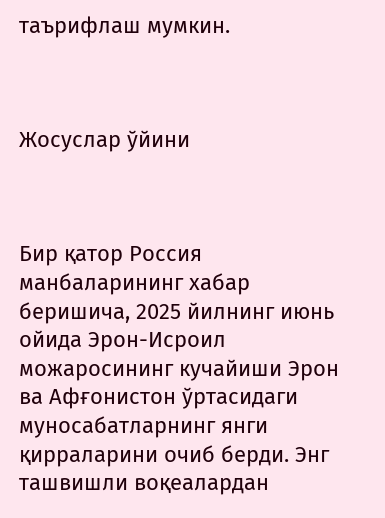таърифлаш мумкин.



Жосуслар ўйини



Бир қатор Россия манбаларининг хабар беришича, 2025 йилнинг июнь ойида Эрон-Исроил можаросининг кучайиши Эрон ва Афғонистон ўртасидаги муносабатларнинг янги қирраларини очиб берди. Энг ташвишли воқеалардан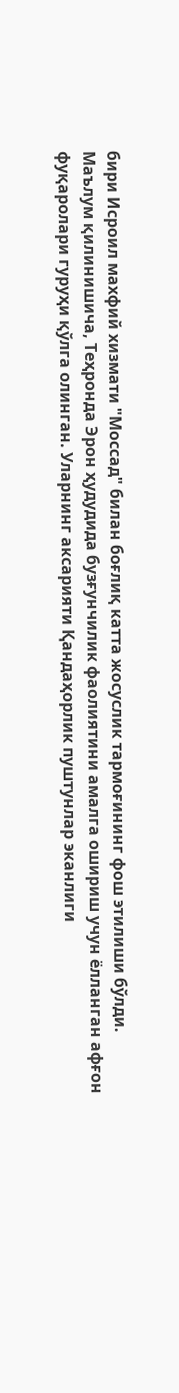бири Исроил махфий хизмати "Моссад" билан боғлиқ катта жосуслик тармоғининг фош этилиши бўлди. Маълум қилинишича, Теҳронда Эрон ҳудудида бузғунчилик фаолиятини амалга ошириш учун ёлланган афғон фуқаролари гуруҳи қўлга олинган. Уларнинг аксарияти Қандаҳорлик пуштунлар эканлиги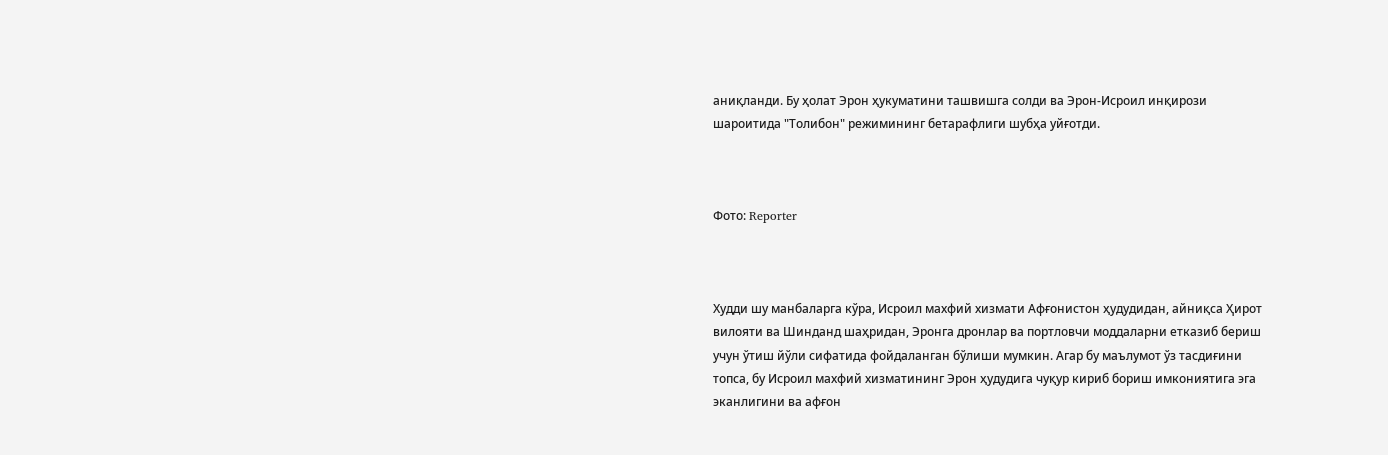аниқланди. Бу ҳолат Эрон ҳукуматини ташвишга солди ва Эрон-Исроил инқирози шароитида "Толибон" режимининг бетарафлиги шубҳа уйғотди.



Фото: Reporter



Худди шу манбаларга кўра, Исроил махфий хизмати Афғонистон ҳудудидан, айниқса Ҳирот вилояти ва Шинданд шаҳридан, Эронга дронлар ва портловчи моддаларни етказиб бериш учун ўтиш йўли сифатида фойдаланган бўлиши мумкин. Агар бу маълумот ўз тасдиғини топса, бу Исроил махфий хизматининг Эрон ҳудудига чуқур кириб бориш имкониятига эга эканлигини ва афғон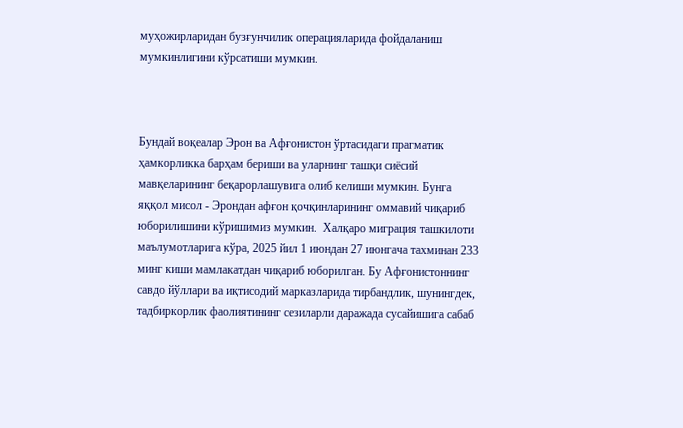муҳожирларидан бузғунчилик операцияларида фойдаланиш мумкинлигини кўрсатиши мумкин.



Бундай воқеалар Эрон ва Афғонистон ўртасидаги прагматик ҳамкорликка барҳам бериши ва уларнинг ташқи сиёсий мавқеларининг беқарорлашувига олиб келиши мумкин. Бунга яққол мисол - Эрондан афғон қочқинларининг оммавий чиқариб юборилишини кўришимиз мумкин.  Халқаро миграция ташкилоти маълумотларига кўра, 2025 йил 1 июндан 27 июнгача тахминан 233 минг киши мамлакатдан чиқариб юборилган. Бу Афғонистоннинг савдо йўллари ва иқтисодий марказларида тирбандлик, шунингдек, тадбиркорлик фаолиятининг сезиларли даражада сусайишига сабаб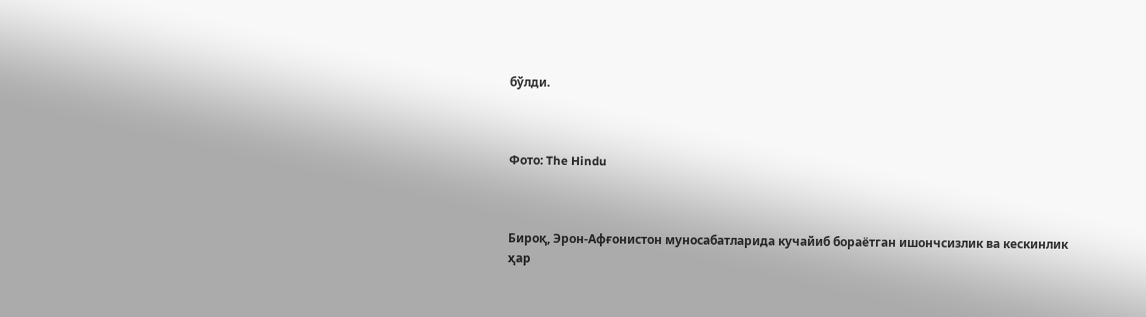бўлди.



Фото: The Hindu



Бироқ, Эрон-Афғонистон муносабатларида кучайиб бораётган ишончсизлик ва кескинлик ҳар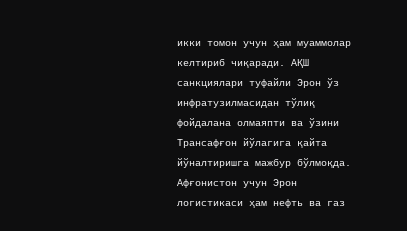икки томон учун ҳам муаммолар келтириб чиқаради. АҚШ санкциялари туфайли Эрон ўз инфратузилмасидан тўлиқ фойдалана олмаяпти ва ўзини Трансафғон йўлагига қайта йўналтиришга мажбур бўлмоқда. Афғонистон учун Эрон логистикаси ҳам нефть ва газ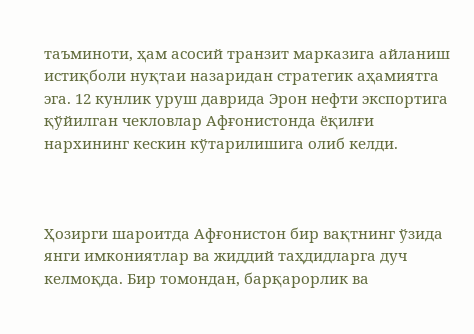таъминоти, ҳам асосий транзит марказига айланиш истиқболи нуқтаи назаридан стратегик аҳамиятга эга. 12 кунлик уруш даврида Эрон нефти экспортига қўйилган чекловлар Афғонистонда ёқилғи нархининг кескин кўтарилишига олиб келди.



Ҳозирги шароитда Афғонистон бир вақтнинг ўзида янги имкониятлар ва жиддий таҳдидларга дуч келмоқда. Бир томондан, барқарорлик ва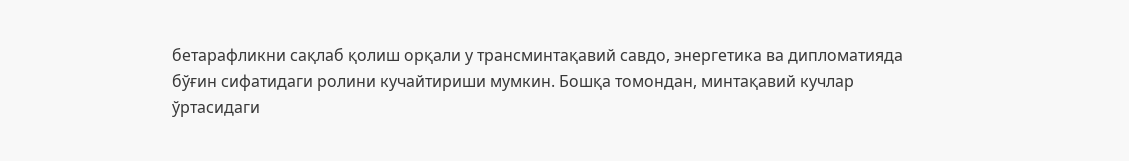бетарафликни сақлаб қолиш орқали у трансминтақавий савдо, энергетика ва дипломатияда бўғин сифатидаги ролини кучайтириши мумкин. Бошқа томондан, минтақавий кучлар ўртасидаги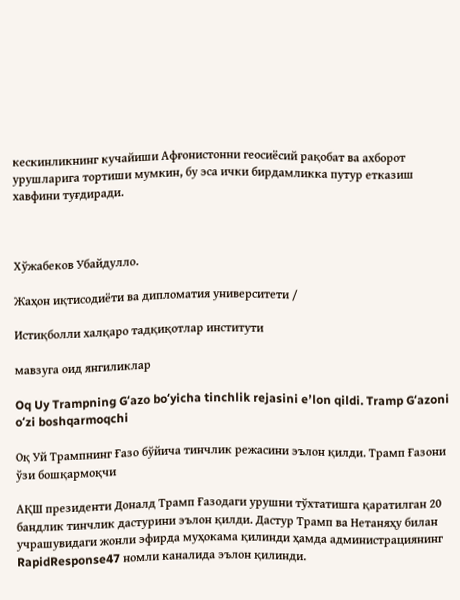кескинликнинг кучайиши Афғонистонни геосиёсий рақобат ва ахборот урушларига тортиши мумкин, бу эса ички бирдамликка путур етказиш хавфини туғдиради.



Хўжабеков Убайдулло.

Жаҳон иқтисодиёти ва дипломатия университети /

Истиқболли халқаро тадқиқотлар институти

мавзуга оид янгиликлар

Oq Uy Trampning Gʻazo boʻyicha tinchlik rejasini eʼlon qildi. Tramp Gʻazoni oʻzi boshqarmoqchi

Оқ Уй Трампнинг Ғазо бўйича тинчлик режасини эълон қилди. Трамп Ғазони ўзи бошқармоқчи

АҚШ президенти Доналд Трамп Ғазодаги урушни тўхтатишга қаратилган 20 бандлик тинчлик дастурини эълон қилди. Дастур Трамп ва Нетаняҳу билан учрашувидаги жонли эфирда муҳокама қилинди ҳамда администрациянинг RapidResponse47 номли каналида эълон қилинди.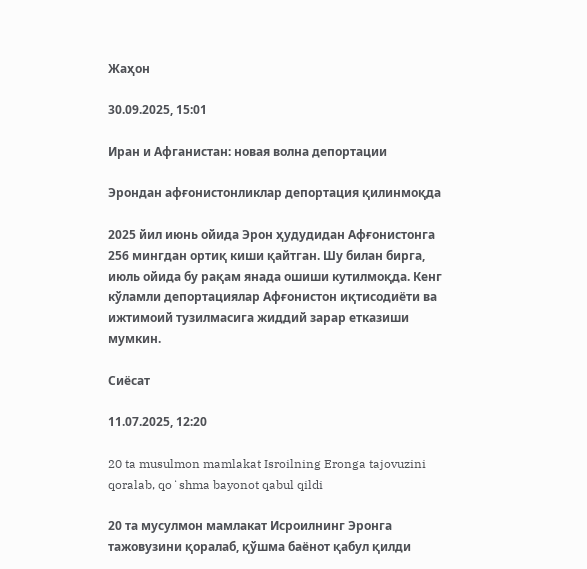Жаҳон

30.09.2025, 15:01

Иран и Афганистан: новая волна депортации

Эрондан афғонистонликлар депортация қилинмоқда

2025 йил июнь ойида Эрон ҳудудидан Афғонистонга 256 мингдан ортиқ киши қайтган. Шу билан бирга, июль ойида бу рақам янада ошиши кутилмоқда. Кенг кўламли депортациялар Афғонистон иқтисодиёти ва ижтимоий тузилмасига жиддий зарар етказиши мумкин.

Сиёсат

11.07.2025, 12:20

20 ta musulmon mamlakat Isroilning Eronga tajovuzini qoralab, qoʻshma bayonot qabul qildi

20 та мусулмон мамлакат Исроилнинг Эронга тажовузини қоралаб, қўшма баёнот қабул қилди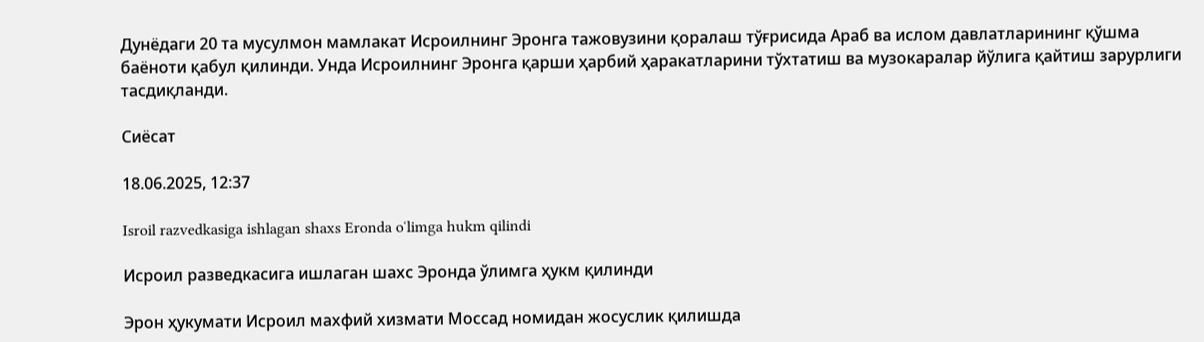Дунёдаги 20 та мусулмон мамлакат Исроилнинг Эронга тажовузини қоралаш тўғрисида Араб ва ислом давлатларининг қўшма баёноти қабул қилинди. Унда Исроилнинг Эронга қарши ҳарбий ҳаракатларини тўхтатиш ва музокаралар йўлига қайтиш зарурлиги тасдиқланди.

Сиёсат

18.06.2025, 12:37

Isroil razvedkasiga ishlagan shaxs Eronda oʻlimga hukm qilindi

Исроил разведкасига ишлаган шахс Эронда ўлимга ҳукм қилинди

Эрон ҳукумати Исроил махфий хизмати Моссад номидан жосуслик қилишда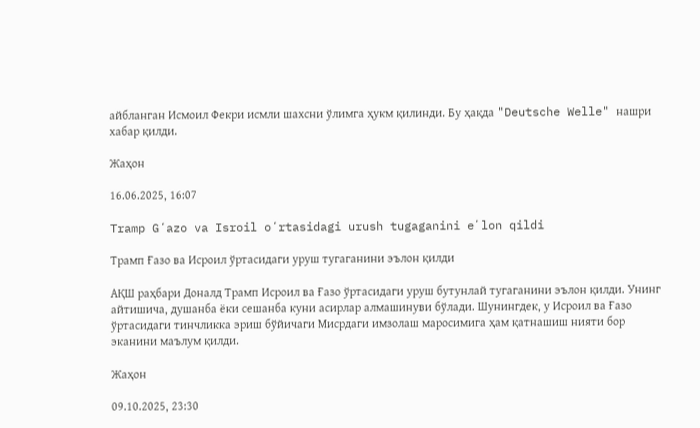айбланган Исмоил Фекри исмли шахсни ўлимга ҳукм қилинди. Бу ҳақда "Deutsche Welle" нашри хабар қилди.

Жаҳон

16.06.2025, 16:07

Tramp Gʻazo va Isroil oʻrtasidagi urush tugaganini eʼlon qildi

Трамп Ғазо ва Исроил ўртасидаги уруш тугаганини эълон қилди

АҚШ раҳбари Доналд Трамп Исроил ва Ғазо ўртасидаги уруш бутунлай тугаганини эълон қилди. Унинг айтишича, душанба ёки сешанба куни асирлар алмашинуви бўлади. Шунингдек, у Исроил ва Ғазо ўртасидаги тинчликка эриш бўйичаги Мисрдаги имзолаш маросимига ҳам қатнашиш нияти бор эканини маълум қилди.

Жаҳон

09.10.2025, 23:30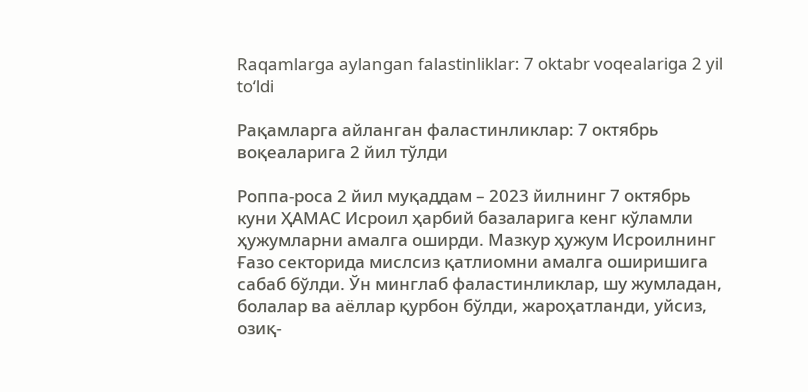Raqamlarga aylangan falastinliklar: 7 oktabr voqealariga 2 yil toʻldi

Рақамларга айланган фаластинликлар: 7 октябрь воқеаларига 2 йил тўлди

Роппа-роса 2 йил муқаддам – 2023 йилнинг 7 октябрь куни ҲАМАС Исроил ҳарбий базаларига кенг кўламли ҳужумларни амалга оширди. Мазкур ҳужум Исроилнинг Ғазо секторида мислсиз қатлиомни амалга оширишига сабаб бўлди. Ўн минглаб фаластинликлар, шу жумладан, болалар ва аёллар қурбон бўлди, жароҳатланди, уйсиз, озиқ-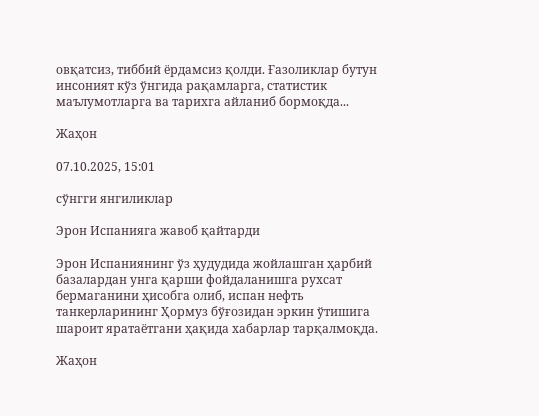овқатсиз, тиббий ёрдамсиз қолди. Ғазоликлар бутун инсоният кўз ўнгида рақамларга, статистик маълумотларга ва тарихга айланиб бормоқда...

Жаҳон

07.10.2025, 15:01

сўнгги янгиликлар

Эрон Испанияга жавоб қайтарди

Эрон Испаниянинг ўз ҳудудида жойлашган ҳарбий базалардан унга қарши фойдаланишга рухсат бермаганини ҳисобга олиб, испан нефть танкерларининг Ҳормуз бўғозидан эркин ўтишига шароит яратаётгани ҳақида хабарлар тарқалмоқда.

Жаҳон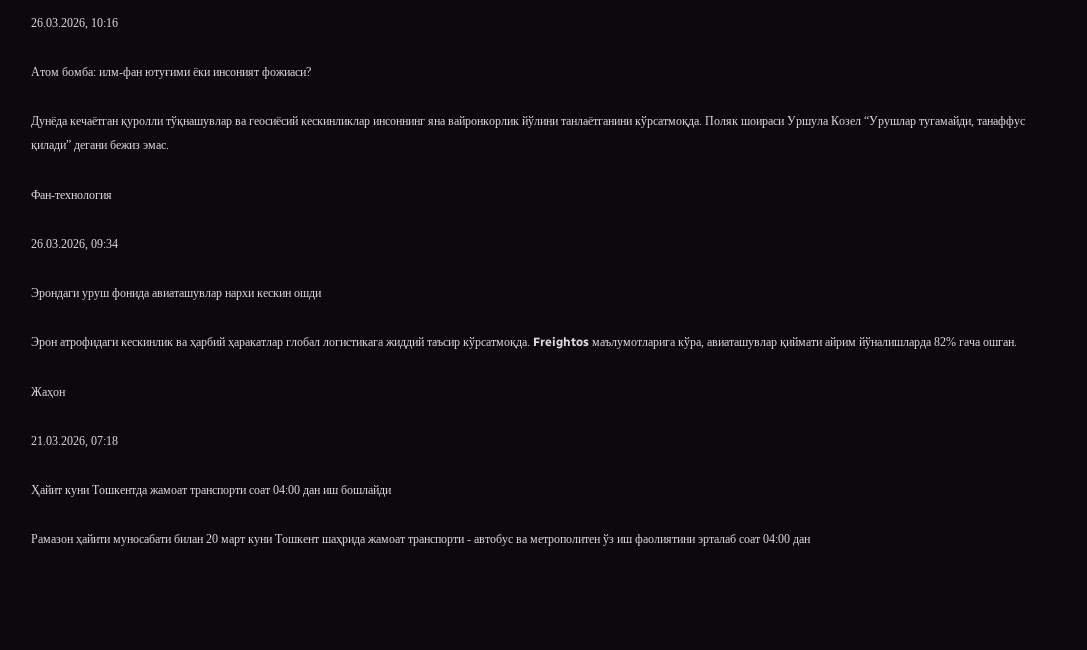26.03.2026, 10:16

Атом бомба: илм-фан ютуғими ёки инсоният фожиаси?

Дунёда кечаётган қуролли тўқнашувлар ва геосиёсий кескинликлар инсоннинг яна вайронкорлик йўлини танлаётганини кўрсатмоқда. Поляк шоираси Уршула Козел “Урушлар тугамайди, танаффус қилади” дегани бежиз эмас.

Фан-технология

26.03.2026, 09:34

Эрондаги уруш фонида авиаташувлар нархи кескин ошди

Эрон атрофидаги кескинлик ва ҳарбий ҳаракатлар глобал логистикага жиддий таъсир кўрсатмоқда. Freightos маълумотларига кўра, авиаташувлар қиймати айрим йўналишларда 82% гача ошган.

Жаҳон

21.03.2026, 07:18

Ҳайит куни Тошкентда жамоат транспорти соат 04:00 дан иш бошлайди

Рамазон ҳайити муносабати билан 20 март куни Тошкент шаҳрида жамоат транспорти - автобус ва метрополитен ўз иш фаолиятини эрталаб соат 04:00 дан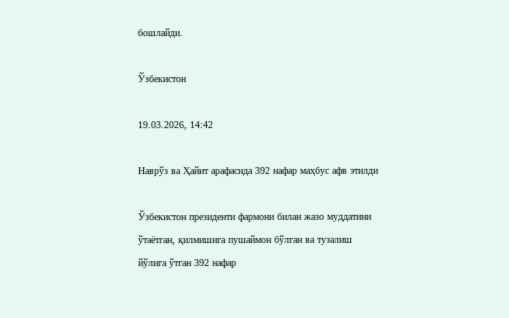бошлайди.

Ўзбекистон

19.03.2026, 14:42

Наврўз ва Ҳайит арафасида 392 нафар маҳбус афв этилди

Ўзбекистон президенти фармони билан жазо муддатини ўтаётган, қилмишига пушаймон бўлган ва тузалиш йўлига ўтган 392 нафар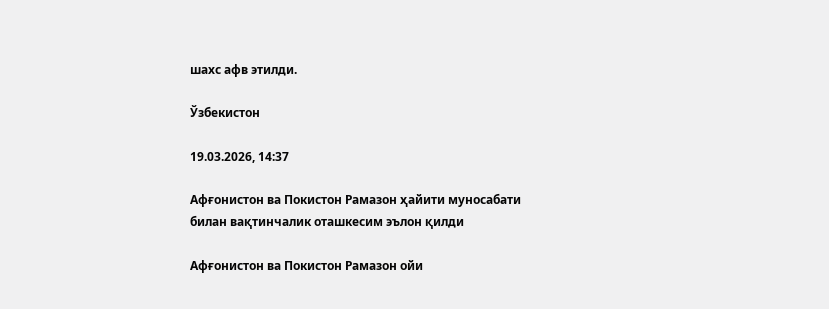шахс афв этилди.

Ўзбекистон

19.03.2026, 14:37

Афғонистон ва Покистон Рамазон ҳайити муносабати билан вақтинчалик оташкесим эълон қилди

Афғонистон ва Покистон Рамазон ойи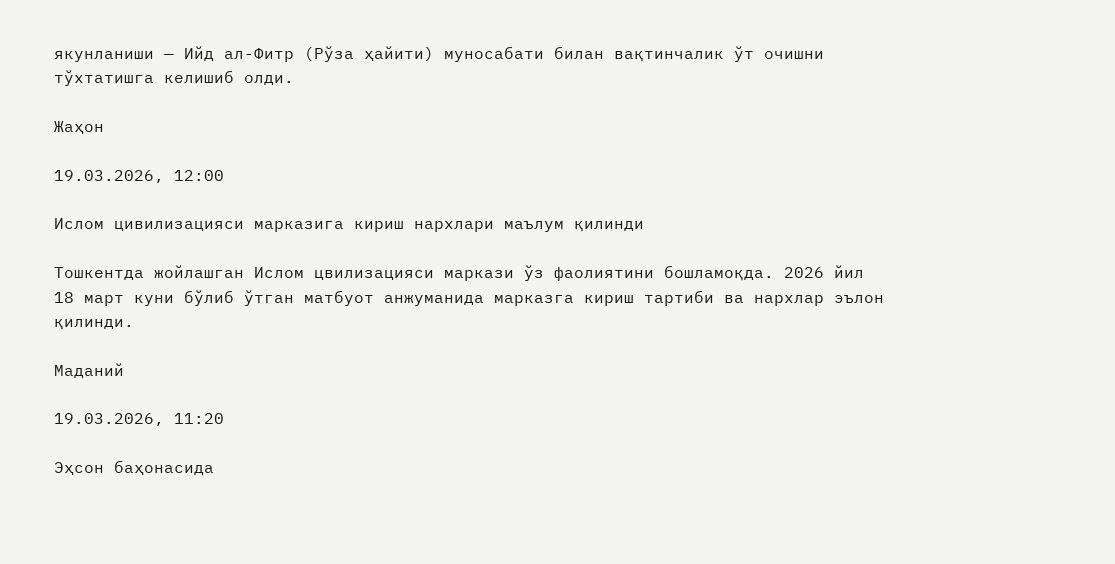якунланиши — Ийд ал-Фитр (Рўза ҳайити) муносабати билан вақтинчалик ўт очишни тўхтатишга келишиб олди.

Жаҳон

19.03.2026, 12:00

Ислом цивилизацияси марказига кириш нархлари маълум қилинди

Тошкентда жойлашган Ислом цвилизацияси маркази ўз фаолиятини бошламоқда. 2026 йил 18 март куни бўлиб ўтган матбуот анжуманида марказга кириш тартиби ва нархлар эълон қилинди.

Маданий

19.03.2026, 11:20

Эҳсон баҳонасида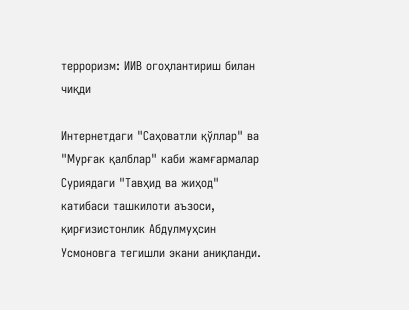терроризм: ИИВ огоҳлантириш билан чиқди

Интернетдаги "Саҳоватли қўллар" ва "Мурғак қалблар" каби жамғармалар Суриядаги "Тавҳид ва жиҳод" катибаси ташкилоти аъзоси, қирғизистонлик Абдулмуҳсин Усмоновга тегишли экани аниқланди.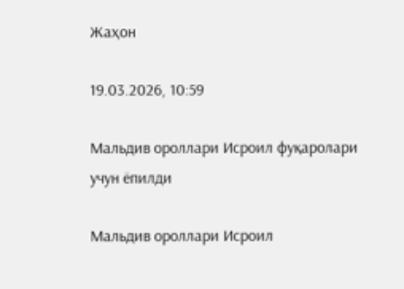Жаҳон

19.03.2026, 10:59

Мальдив ороллари Исроил фуқаролари учун ёпилди

Мальдив ороллари Исроил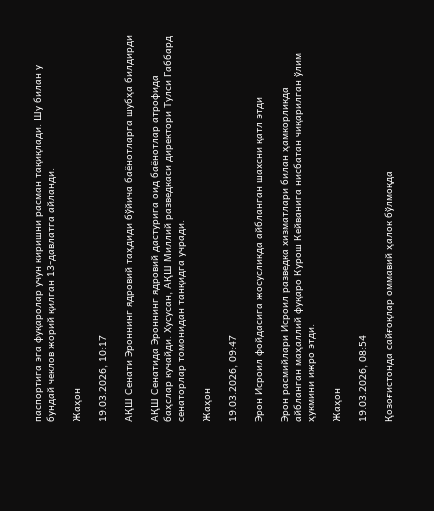паспортига эга фуқаролар учун киришни расман тақиқлади. Шу билан у бундай чеклов жорий қилган 13-давлатга айланди.

Жаҳон

19.03.2026, 10:17

АҚШ Сенати Эроннинг ядровий таҳдиди бўйича баёнотларга шубҳа билдирди

АҚШ Сенатида Эроннинг ядровий дастурига оид баёнотлар атрофида баҳслар кучайди. Хусусан, АҚШ Миллий разведкаси директори Тулси Габбард сенаторлар томонидан танқидга учради.

Жаҳон

19.03.2026, 09:47

Эрон Исроил фойдасига жосусликда айбланган шахсни қатл этди

Эрон расмийлари Исроил разведка хизматлари билан ҳамкорликда айбланган маҳаллий фуқаро Курош Кейванига нисбатан чиқарилган ўлим ҳукмини ижро этди.

Жаҳон

19.03.2026, 08:54

Қозоғистонда сайғоқлар оммавий ҳалок бўлмоқда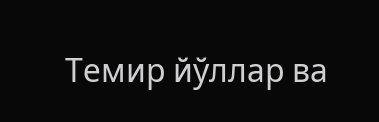Темир йўллар ва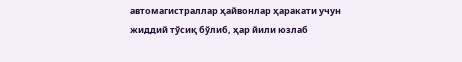автомагистраллар ҳайвонлар ҳаракати учун жиддий тўсиқ бўлиб, ҳар йили юзлаб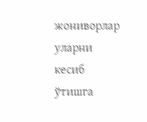жониворлар уларни кесиб ўтишга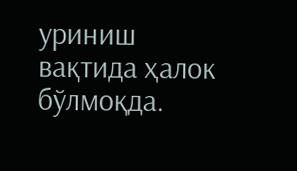уриниш вақтида ҳалок бўлмоқда.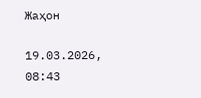Жаҳон

19.03.2026, 08:43